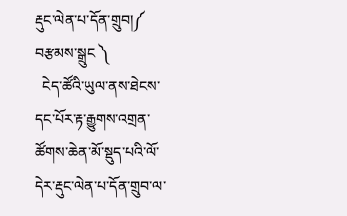རྡུང་ལེན་པ་དོན་གྲུབ།༼ བརྩམས་སྒྲུང ༽
  ངེད་ཚོའི་ཡུལ་ནས་ཐེངས་དང་པོར་རྟ་རྒྱུགས་འགྲན་ཚོགས་ཆེན་མོ་སྡུད་པའི་ལོ་དེར་རྡུང་ལེན་པ་དོན་གྲུབ་ལ་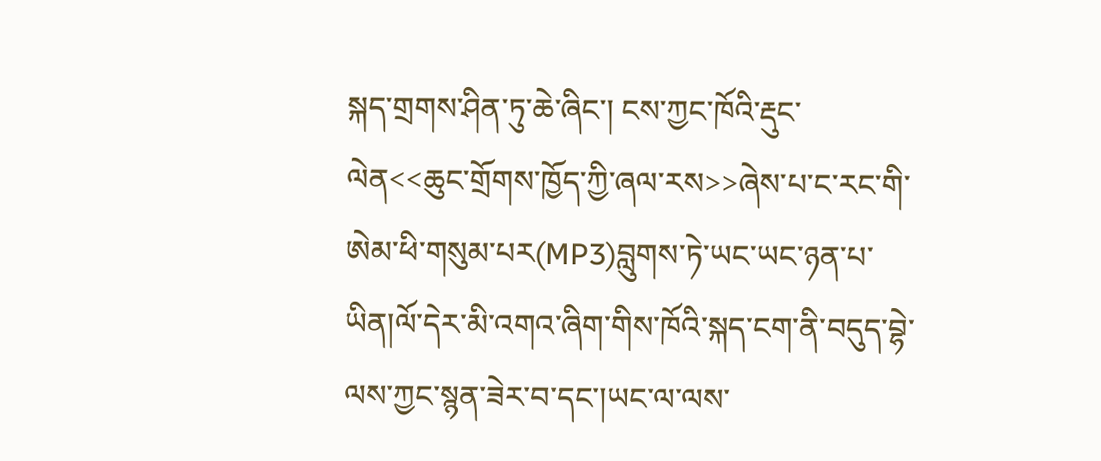སྐད་གྲགས་ཤིན་ཏུ་ཆེ་ཞིང་། ངས་ཀྱང་ཁོའི་རྡུང་ལེན<<ཆུང་གྲོགས་ཁྱོད་ཀྱི་ཞལ་རས>>ཞེས་པ་ང་རང་གི་ཨེམ་ཕི་གསུམ་པར(MP3)བླུགས་ཏེ་ཡང་ཡང་ཉན་པ་ཡིན།ལོ་དེར་མི་འགའ་ཞིག་གིས་ཁོའི་སྐད་ངག་ནི་བདུད་བྷེ་ལས་ཀྱང་སྙན་ཟེར་བ་དང་།ཡང་ལ་ལས་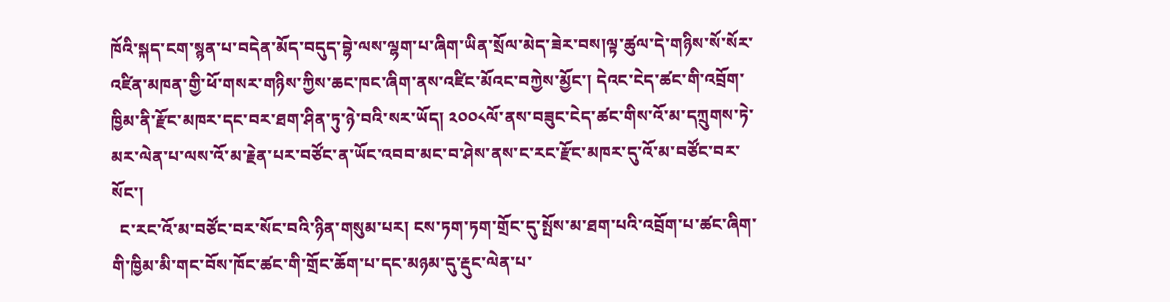ཁོའི་སྐད་ངག་སྙན་པ་བདེན་མོད་བདུད་བྷེ་ལས་ལྷག་པ་ཞིག་ཡིན་སྲོལ་མེད་ཟེར་བས།ལྟ་ཚུལ་དེ་གཉིས་སོ་སོར་འཛིན་མཁན་གྱི་ཕོ་གསར་གཉིས་ཀྱིས་ཆང་ཁང་ཞིག་ནས་འཛིང་མོའང་བཀྱེས་མྱོང་། དེའང་ངེད་ཚང་གི་འབྲོག་ཁྱིམ་ནི་རྫོང་མཁར་དང་བར་ཐག་ཤིན་ཏུ་ཉེ་བའི་སར་ཡོད། ༢༠༠༨ལོ་ནས་བཟུང་ངེད་ཚང་གིས་འོ་མ་དཀྲུགས་ཏེ་མར་ལེན་པ་ལས་འོ་མ་རྗེན་པར་བཙོང་ན་ཡོང་འབབ་མང་བ་ཤེས་ནས་ང་རང་རྫོང་མཁར་དུ་འོ་མ་བཙོང་བར་སོང་།
  ང་རང་འོ་མ་བཙོང་བར་སོང་བའི་ཉིན་གསུམ་པར། ངས་ཏག་ཏག་གྲོང་དུ་སྤོས་མ་ཐག་པའི་འབྲོག་པ་ཚང་ཞིག་གི་ཁྱིམ་མི་གང་བོས་ཁོང་ཚང་གི་གྲོང་ཆོག་པ་དང་མཉམ་དུ་རྡུང་ལེན་པ་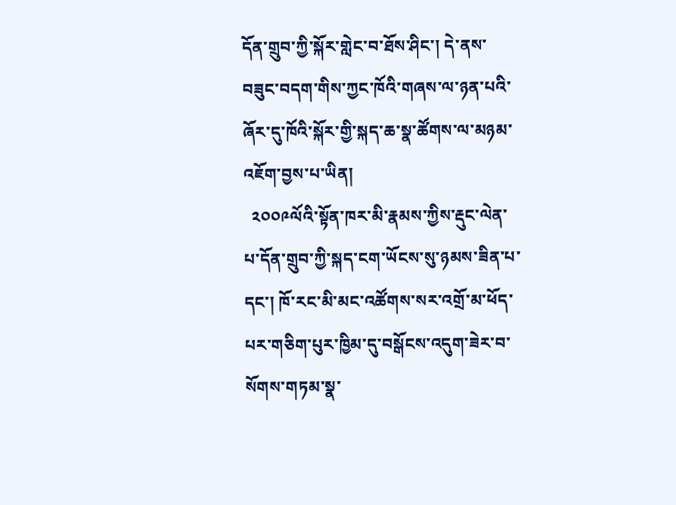དོན་གྲུབ་ཀྱི་སྐོར་གླེང་བ་ཐོས་ཤིང་། དེ་ནས་བཟུང་བདག་གིས་ཀྱང་ཁོའི་གཞས་ལ་ཉན་པའི་ཞོར་དུ་ཁོའི་སྐོར་གྱི་སྐད་ཆ་སྣ་ཚོགས་ལ་མཉམ་འཇོག་བྱས་པ་ཡིན།
  ༢༠༠༩ལོའི་སྟོན་ཁར་མི་རྣམས་ཀྱིས་རྡུང་ལེན་པ་དོན་གྲུབ་ཀྱི་སྐད་ངག་ཡོངས་སུ་ཉམས་ཟིན་པ་དང་། ཁོ་རང་མི་མང་འཚོགས་སར་འགྲོ་མ་ཕོད་པར་གཅིག་པུར་ཁྱིམ་དུ་བསྒོངས་འདུག་ཟེར་བ་སོགས་གཏམ་སྣ་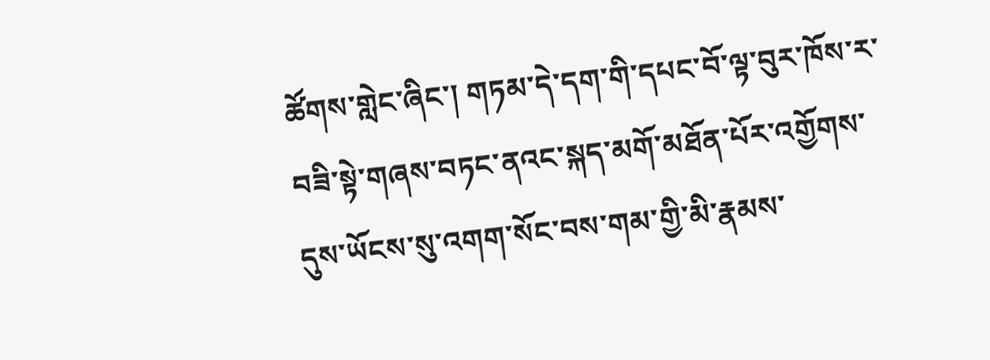ཚོགས་གླེང་ཞིང་། གཏམ་དེ་དག་གི་དཔང་བོ་ལྟ་བུར་ཁོས་ར་བཟི་སྟེ་གཞས་བཏང་ནའང་སྐད་མགོ་མཐོན་པོར་འགྱོགས་དུས་ཡོངས་སུ་འགག་སོང་བས་གམ་གྱི་མི་རྣམས་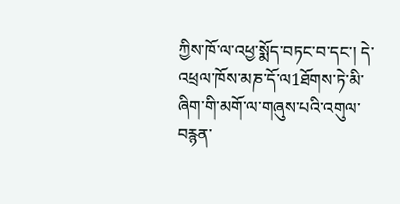ཀྱིས་ཁོ་ལ་འཕྱ་སྨོད་བཏང་བ་དང་། དེ་འཕྲལ་ཁོས་མཎ་དོ་ལ1ཐོགས་ཏེ་མི་ཞིག་གི་མགོ་ལ་གཞུས་པའི་འགུལ་བརྙན་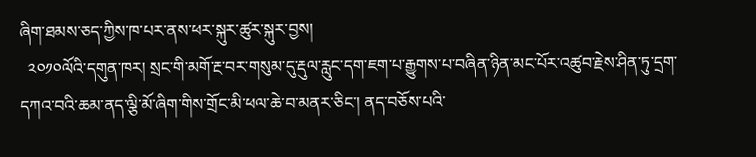ཞིག་ཐམས་ཅད་ཀྱིས་ཁ་པར་ནས་ཕར་སྐུར་ཚུར་སྐུར་བྱས།
  ༢༠༡༠ལོའི་དགུན་ཁར། སྲང་གི་མགོ་རྔ་བར་གསུམ་དུ་རྡུལ་རླུང་དག་ཇག་པ་རྒྱུགས་པ་བཞིན་ཉིན་མང་པོར་འཚུབ་རྗེས་ཤིན་ཏུ་དྲག་དཀའ་བའི་ཆམ་ནད་ལྕི་མོ་ཞིག་གིས་གྲོང་མི་ཕལ་ཆེ་བ་མནར་ཅིང་། ནད་བཅོས་པའི་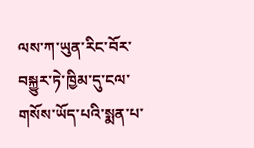ལས་ཀ་ཡུན་རིང་བོར་བསྐྱུར་ཏེ་ཁྱིམ་དུ་ངལ་གསོས་ཡོད་པའི་སྨན་པ་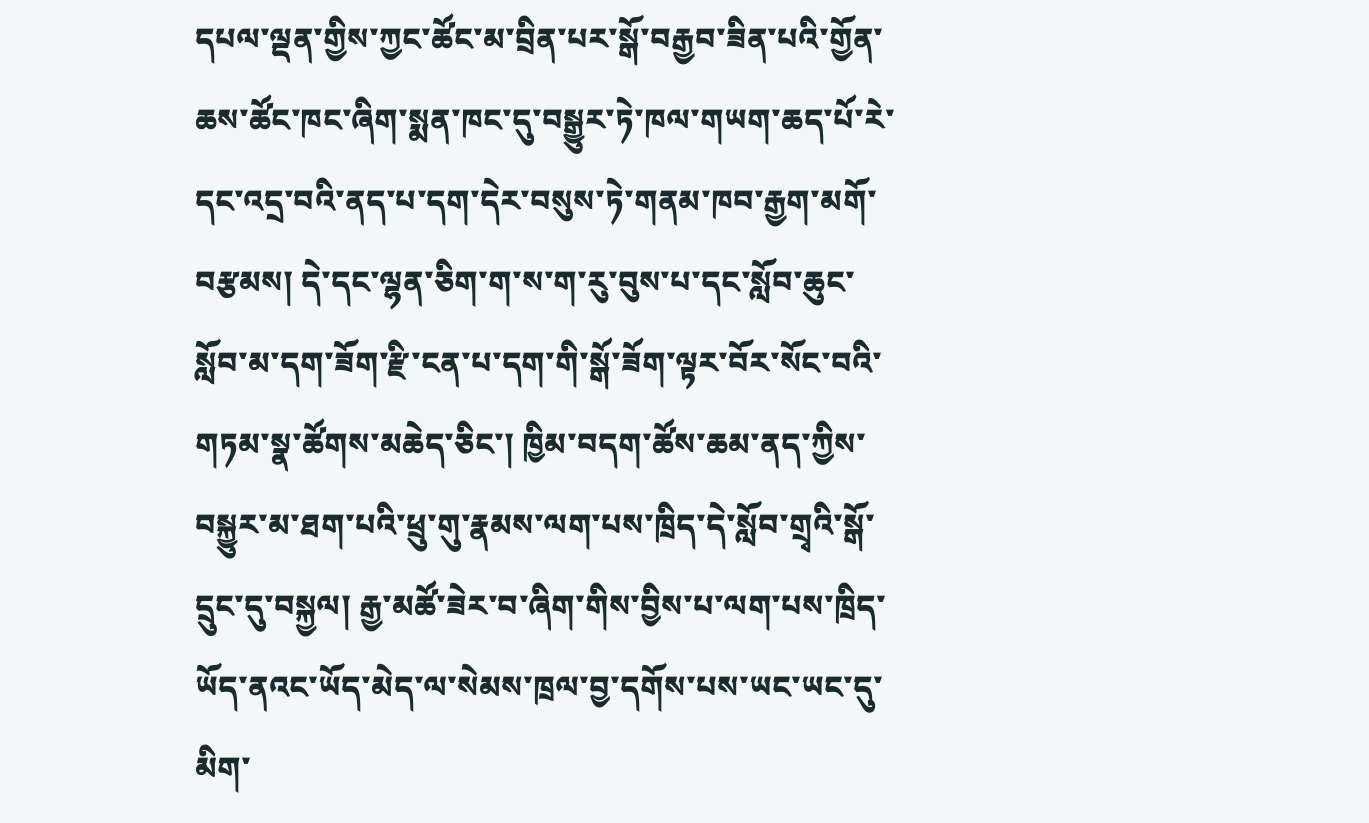དཔལ་ལྡན་གྱིས་ཀྱང་ཚོང་མ་བྲིན་པར་སྒོ་བརྒྱབ་ཟིན་པའི་གྱོན་ཆས་ཚོང་ཁང་ཞིག་སྨན་ཁང་དུ་བསྒྱུར་ཏེ་ཁལ་གཡག་ཆད་པོ་རེ་དང་འདྲ་བའི་ནད་པ་དག་དེར་བསུས་ཏེ་གནམ་ཁབ་རྒྱག་མགོ་བརྩམས། དེ་དང་ལྷན་ཅིག་ག་ས་ག་རུ་བུས་པ་དང་སློབ་ཆུང་སློབ་མ་དག་ཟོག་རྫི་ངན་པ་དག་གི་སྒོ་ཟོག་ལྟར་བོར་སོང་བའི་གཏམ་སྣ་ཚོགས་མཆེད་ཅིང་། ཁྱིམ་བདག་ཚོས་ཆམ་ནད་ཀྱིས་བསྐྱུར་མ་ཐག་པའི་ཕྲུ་གུ་རྣམས་ལག་པས་ཁྲིད་དེ་སློབ་གྲྭའི་སྒོ་དྲུང་དུ་བསྐྱལ། རྒྱ་མཚོ་ཟེར་བ་ཞིག་གིས་བྱིས་པ་ལག་པས་ཁྲིད་ཡོད་ནའང་ཡོད་མེད་ལ་སེམས་ཁྲལ་བྱ་དགོས་པས་ཡང་ཡང་དུ་མིག་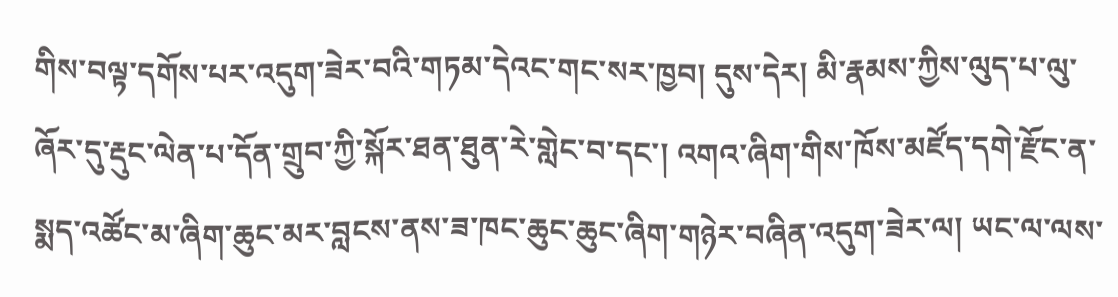གིས་བལྟ་དགོས་པར་འདུག་ཟེར་བའི་གཏམ་དེའང་གང་སར་ཁྱབ། དུས་དེར། མི་རྣམས་ཀྱིས་ལུད་པ་ལུ་ཞོར་དུ་རྡུང་ལེན་པ་དོན་གྲུབ་ཀྱི་སྐོར་ཐན་ཐུན་རེ་གླེང་བ་དང་། འགའ་ཞིག་གིས་ཁོས་མཛོད་དགེ་རྫོང་ན་སྨད་འཚོང་མ་ཞིག་ཆུང་མར་བླངས་ནས་ཟ་ཁང་ཆུང་ཆུང་ཞིག་གཉེར་བཞིན་འདུག་ཟེར་ལ། ཡང་ལ་ལས་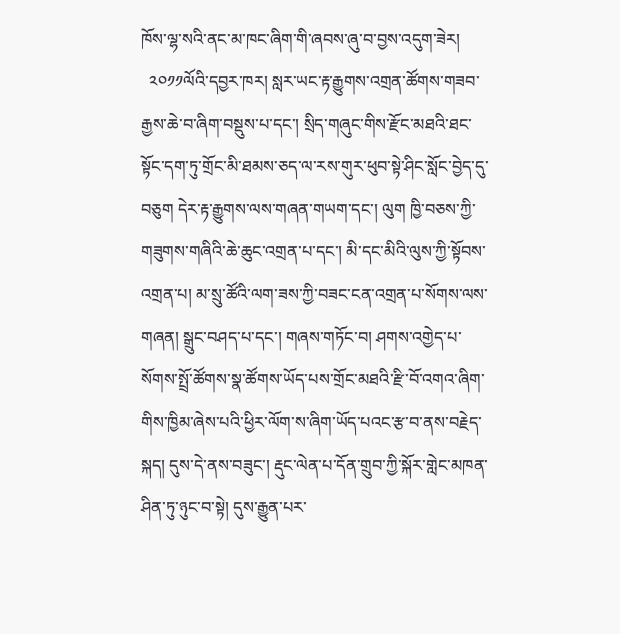ཁོས་ལྷ་སའི་ནང་མ་ཁང་ཞིག་གི་ཞབས་ཞུ་བ་བྱས་འདུག་ཟེར།
  ༢༠༡༡ལོའི་དབྱར་ཁར། སླར་ཡང་རྟ་རྒྱུགས་འགྲན་ཚོགས་གཟབ་རྒྱས་ཆེ་བ་ཞིག་བསྡུས་པ་དང་། སྲིད་གཞུང་གིས་རྫོང་མཐའི་ཐང་སྟོང་དག་ཏུ་གྲོང་མི་ཐམས་ཅད་ལ་རས་གུར་ཕུབ་སྟེ་ཤིང་སློང་བྱེད་དུ་བཅུག དེར་རྟ་རྒྱུགས་ལས་གཞན་གཡག་དང་། ལུག ཁྱི་བཅས་ཀྱི་གཟུགས་གཞིའི་ཆེ་ཆུང་འགྲན་པ་དང་། མི་དང་མིའི་ལུས་ཀྱི་སྟོབས་འགྲན་པ། མ་སྲུ་ཚོའི་ལག་ཟས་ཀྱི་བཟང་ངན་འགྲན་པ་སོགས་ལས་གཞན། སྒྲུང་བཤད་པ་དང་། གཞས་གཏོང་བ། ཤགས་འགྱེད་པ་སོགས་སྤྲོ་ཚོགས་སྣ་ཚོགས་ཡོད་པས་གྲོང་མཐའི་རྫི་བོ་འགའ་ཞིག་གིས་ཁྱིམ་ཞེས་པའི་ཕྱིར་ལོག་ས་ཞིག་ཡོད་པའང་རྩ་བ་ནས་བརྗེད་སྐད། དུས་དེ་ནས་བཟུང་། རྡུང་ལེན་པ་དོན་གྲུབ་ཀྱི་སྐོར་གླེང་མཁན་ཤིན་ཏུ་ཉུང་བ་སྟེ། དུས་རྒྱུན་པར་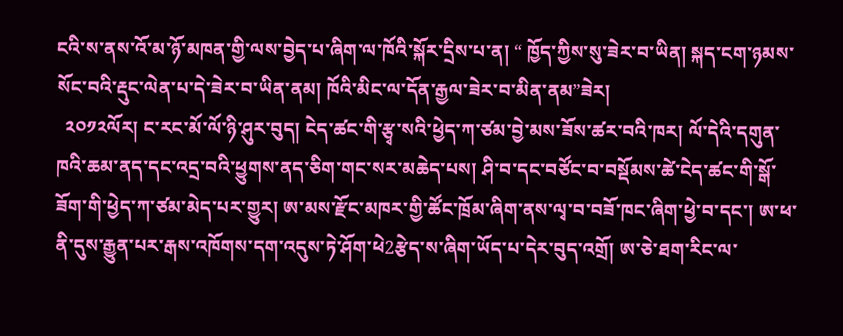ངའི་ས་ནས་འོ་མ་ཉོ་མཁན་གྱི་ལས་བྱེད་པ་ཞིག་ལ་ཁོའི་སྐོར་དྲིས་པ་ན། “ ཁྱོད་ཀྱིས་སུ་ཟེར་བ་ཡིན། སྐད་ངག་ཉམས་སོང་བའི་རྡུང་ལེན་པ་དེ་ཟེར་བ་ཡིན་ནམ། ཁོའི་མིང་ལ་དོན་རྒྱལ་ཟེར་བ་མིན་ནམ”ཟེར།
  ༢༠༡༢ལོར། ང་རང་མོ་ལོ་ཉི་ཤུར་བུད། ངེད་ཚང་གི་རྩྭ་སའི་ཕྱེད་ཀ་ཙམ་བྱེ་མས་ཟོས་ཚར་བའི་ཁར། ལོ་དེའི་དགུན་ཁའི་ཆམ་ནད་དང་འདྲ་བའི་ཕྱུགས་ནད་ཅིག་གང་སར་མཆེད་པས། ཤི་བ་དང་བཙོང་བ་བསྡོམས་ཚེ་ངེད་ཚང་གི་སྒོ་ཟོག་གི་ཕྱེད་ཀ་ཙམ་མེད་པར་གྱུར། ཨ་མས་རྫོང་མཁར་གྱི་ཚོང་ཁྲོམ་ཞིག་ནས་ལྭ་བ་བཟོ་ཁང་ཞིག་ཕྱེ་བ་དང་། ཨ་ཕ་ནི་དུས་རྒྱུན་པར་རྒས་འཁོགས་དག་འདུས་ཏེ་ཤོག་ཕེ2རྩེད་ས་ཞིག་ཡོད་པ་དེར་བུད་འགྲོ། ཨ་ཅེ་ཐག་རིང་ལ་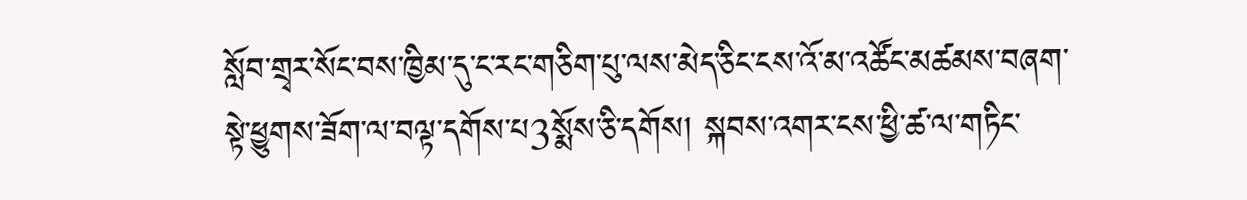སློབ་གྲྭར་སོང་བས་ཁྱིམ་དུ་ང་རང་གཅིག་པུ་ལས་མེད་ཅིང་ངས་འོ་མ་འཚོང་མཚམས་བཞག་སྟེ་ཕྱུགས་ཟོག་ལ་བལྟ་དགོས་པ3སྨོས་ཅི་དགོས། སྐབས་འགར་ངས་ཕྱི་ཚ་ལ་གཏིང་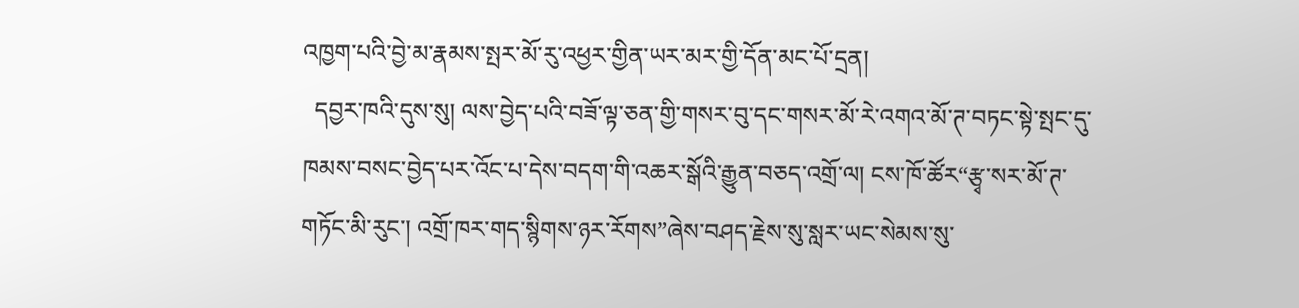འཁྱག་པའི་བྱེ་མ་རྣམས་སྤར་མོ་རུ་འཕྱར་གྱིན་ཡར་མར་གྱི་དོན་མང་པོ་དྲན།
  དབྱར་ཁའི་དུས་སུ། ལས་བྱེད་པའི་བཟོ་ལྟ་ཅན་གྱི་གསར་བུ་དང་གསར་མོ་རེ་འགའ་མོ་ཊ་བཏང་སྟེ་སྤང་དུ་ཁམས་བསང་བྱེད་པར་འོང་པ་དེས་བདག་གི་འཆར་སྒོའི་རྒྱུན་བཅད་འགྲོ་ལ། ངས་ཁོ་ཚོར“རྩྭ་སར་མོ་ཊ་གཏོང་མི་རུང་། འགྲོ་ཁར་གད་སྙིགས་ཉར་རོགས”ཞེས་བཤད་རྗེས་སུ་སླར་ཡང་སེམས་སུ་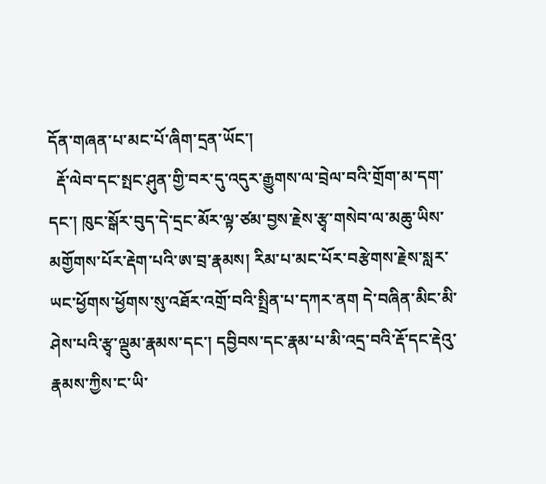དོན་གཞན་པ་མང་པོ་ཞིག་དྲན་ཡོང་།
  རྡོ་ལེབ་དང་སྤང་ཤུན་གྱི་བར་དུ་འདུར་རྒྱུགས་ལ་བྲེལ་བའི་གྲོག་མ་དག་དང་། ཁུང་སྒོར་བུད་དེ་དྲང་མོར་ལྟ་ཙམ་བྱས་རྗེས་རྩྭ་གསེབ་ལ་མཆུ་ཡིས་མགྱོགས་པོར་རྡེག་པའི་ཨ་བྲ་རྣམས། རིམ་པ་མང་པོར་བརྩེགས་རྗེས་སླར་ཡང་ཕྱོགས་ཕྱོགས་སུ་འཐོར་འགྲོ་བའི་སྤྲིན་པ་དཀར་ནག དེ་བཞིན་མིང་མི་ཤེས་པའི་རྩྭ་ལྡུམ་རྣམས་དང་། དབྱིབས་དང་རྣམ་པ་མི་འདྲ་བའི་རྡོ་དང་རྡེའུ་རྣམས་ཀྱིས་ང་ཡི་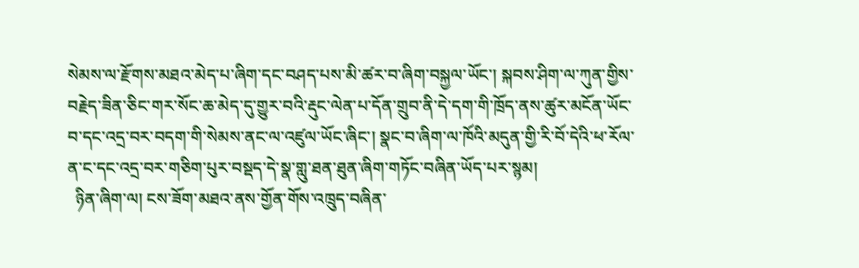སེམས་ལ་རྫོགས་མཐའ་མེད་པ་ཞིག་དང་བཤད་པས་མི་ཚར་བ་ཞིག་བསྐྱལ་ཡོང་། སྐབས་ཤིག་ལ་ཀུན་གྱིས་བརྗེད་ཟིན་ཅིང་གར་སོང་ཆ་མེད་དུ་གྱུར་བའི་རྡུང་ལེན་པ་དོན་གྲུབ་ནི་དེ་དག་གི་ཁྲོད་ནས་ཚུར་མངོན་ཡོང་བ་དང་འདྲ་བར་བདག་གི་སེམས་ནང་ལ་འཛུལ་ཡོང་ཞིང་། སྣང་བ་ཞིག་ལ་ཁོའི་མདུན་གྱི་རི་བོ་དེའི་ཕ་རོལ་ན་ང་དང་འདྲ་བར་གཅིག་པུར་བསྡད་དེ་སྣ་གླུ་ཐན་ཐུན་ཞིག་གཏོང་བཞིན་ཡོད་པར་སྙམ།
  ཉིན་ཞིག་ལ། ངས་ཟོག་མཐའ་ནས་གྱོན་གོས་འཁྲུད་བཞིན་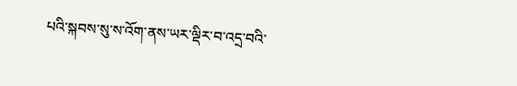པའི་སྐབས་སུ་ས་འོག་ནས་ཡར་ལྡིར་བ་འདྲ་བའི་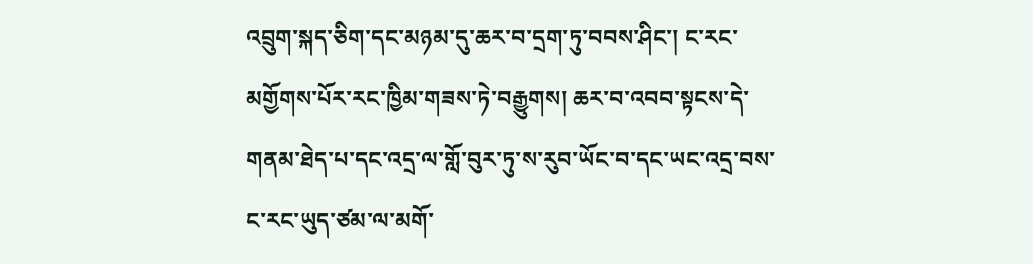འབྲུག་སྐད་ཅིག་དང་མཉམ་དུ་ཆར་བ་དྲག་ཏུ་བབས་ཤིང་། ང་རང་མགྱོགས་པོར་རང་ཁྱིམ་གཟས་ཏེ་བརྒྱུགས། ཆར་བ་འབབ་སྟངས་དེ་གནམ་ཐེད་པ་དང་འདྲ་ལ་གློ་བུར་ཏུ་ས་རུབ་ཡོང་བ་དང་ཡང་འདྲ་བས་ང་རང་ཡུད་ཙམ་ལ་མགོ་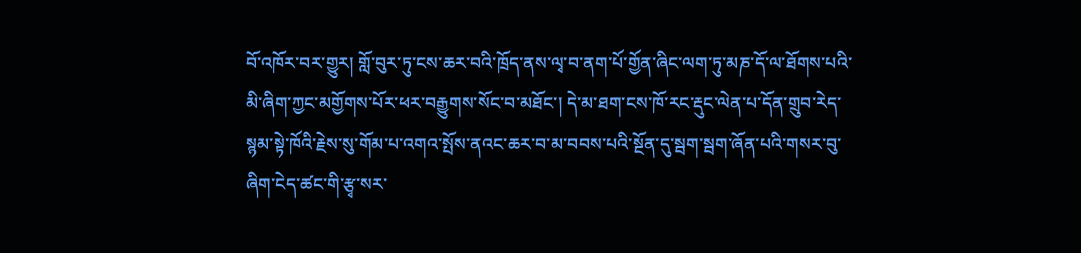བོ་འཁོར་བར་གྱུར། གློ་བུར་ཏུ་ངས་ཆར་བའི་ཁྲོད་ནས་ལྭ་བ་ནག་པོ་གྱོན་ཞིང་ལག་ཏུ་མཎ་དོ་ལ་ཐོགས་པའི་མི་ཞིག་ཀྱང་མགྱོགས་པོར་ཕར་བརྒྱུགས་སོང་བ་མཐོང་། དེ་མ་ཐག་ངས་ཁོ་རང་རྡུང་ལེན་པ་དོན་གྲུབ་རེད་སྙམ་སྟེ་ཁོའི་རྗེས་སུ་གོམ་པ་འགའ་སྤོས་ནའང་ཆར་བ་མ་བབས་པའི་སྔོན་དུ་སྦག་སྦག་ཞོན་པའི་གསར་བུ་ཞིག་ངེད་ཚང་གི་རྩྭ་སར་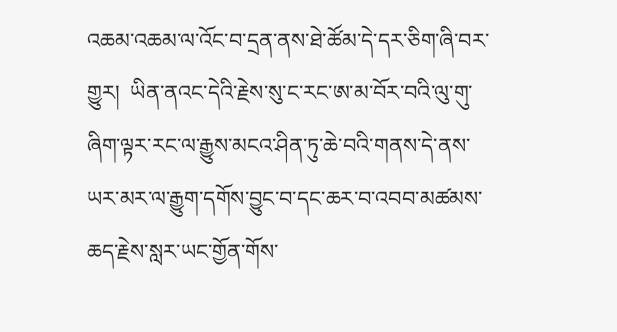འཆམ་འཆམ་ལ་འོང་བ་དྲན་ནས་ཐེ་ཚོམ་དེ་དར་ཅིག་ཞི་བར་གྱུར།  ཡིན་ནའང་དེའི་རྗེས་སུ་ང་རང་ཨ་མ་བོར་བའི་ལུ་གུ་ཞིག་ལྟར་རང་ལ་རྒྱུས་མངའ་ཤིན་ཏུ་ཆེ་བའི་གནས་དེ་ནས་ཡར་མར་ལ་རྒྱུག་དགོས་བྱུང་བ་དང་ཆར་བ་འབབ་མཚམས་ཆད་རྗེས་སླར་ཡང་གྱོན་གོས་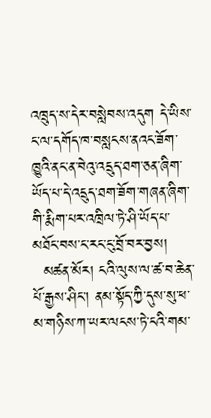འཁྲུད་ས་དེར་བསླེབས་འདུག དེ་ཡིས་ང་ལ་དགོད་ཁ་བསླངས་ནའང་ཟོག་ཁྱུའི་ནང་ན་བེའུ་འདྲུད་ཐག་ཅན་ཞིག་ཡོད་པ་དེ་འདྲུད་ཐག་ཟོག་གཞན་ཞིག་གི་རྨིག་པར་འཁྲིལ་ཏེ་ཤི་ཡོད་པ་མཐོང་བས་ང་རང་ངུ་བྲོ་བར་བྱས།
  མཚན་མོར། ངའི་ལུས་ལ་ཚ་བ་ཆེན་པོ་རྒྱས་ཤིང་། ནམ་སྟོད་ཀྱི་དུས་སུ་ཕ་མ་གཉིས་ཀ་ཡར་ལངས་ཏེ་ངའི་གམ་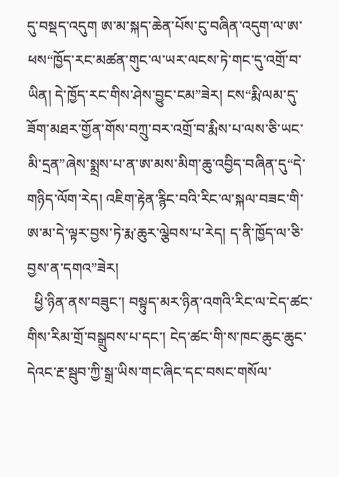དུ་བསྡད་འདུག ཨ་མ་སྐད་ཆེན་པོས་ངུ་བཞིན་འདུག་ལ་ཨ་ཕས“ཁྱོད་རང་མཚན་གུང་ལ་ཡར་ལངས་ཏེ་གང་དུ་འགྲོ་བ་ཡིན། དེ་ཁྱོད་རང་གིས་ཤེས་བྱུང་ངམ”ཟེར། ངས“རྨི་ལམ་དུ་ཟོག་མཐར་གྱོན་གོས་བཀྲུ་བར་འགྲོ་བ་རྨིས་པ་ལས་ཅི་ཡང་མི་དྲན”ཞེས་སྨྲས་པ་ན་ཨ་མས་མིག་ཆུ་འབྱིད་བཞིན་དུ“དེ་གཉིད་ལོག་རེད། འཇིག་རྟེན་རྙིང་བའི་རིང་ལ་སྐལ་བཟང་གི་ཨ་མ་དེ་ལྟར་བྱས་ཏེ་རྨ་ཆུར་ལྕེབས་པ་རེད། ད་ནི་ཁྱོད་ལ་ཅི་བྱས་ན་དགའ”ཟེར།
  ཕྱི་ཉིན་ནས་བཟུང་། བསྟུད་མར་ཉིན་འགའི་རིང་ལ་ངེད་ཚང་གིས་རིམ་གྲོ་བསྒྲུབས་པ་དང་། ངེད་ཚང་གི་ས་ཁང་ཆུང་ཆུང་དེའང་རྔ་སྦུབ་ཀྱི་སྒྲ་ཡིས་གང་ཞིང་དང་བསང་གསོལ་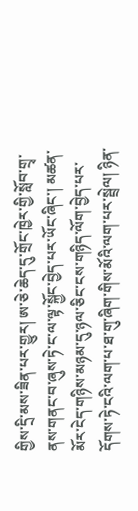གྱིས་དྲི་མས་ཟིན་པར་གྱུར། ཨ་ཅེ་ཆེད་དུ་གྲོང་ཁྱེར་གྱི་སློབ་གྲྭ་ནས་གནང་བ་ཞུས་ཏེ་ང་ལ་ལྟ་སྐྱོང་བྱེད་པར་ཡོང་ཞིང་། མཚན་མོར་ངེད་གཉིས་མཉམ་དུ་ཉལ་ཅིང་ངས་གཉིད་ལོག་བྱེད་པར་དོགས་ཏེ་ངའི་ལག་པ་ཐ་གུ་ཞིག་གིས་མོའི་ལག་པར་སྦྲེལ། ཉིན་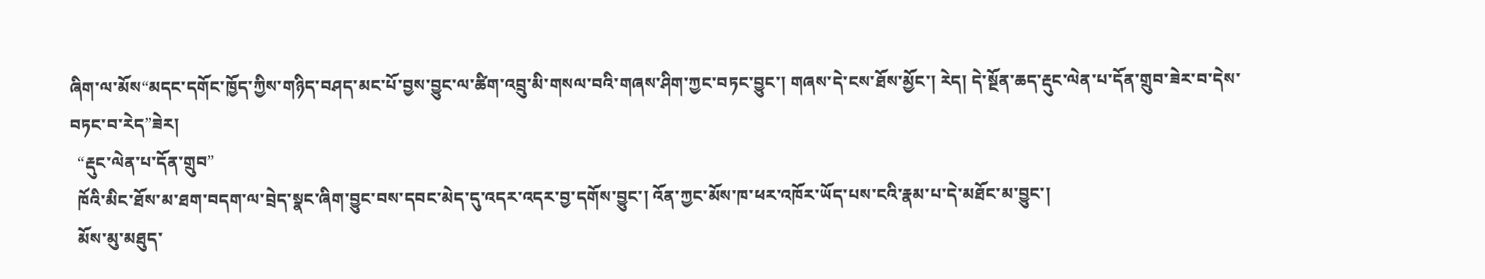ཞིག་ལ་མོས“མདང་དགོང་ཁྱོད་ཀྱིས་གཉིད་བཤད་མང་པོ་བྱས་བྱུང་ལ་ཚིག་འབྲུ་མི་གསལ་བའི་གཞས་ཤིག་ཀྱང་བཏང་བྱུང་། གཞས་དེ་ངས་ཐོས་མྱོང་། རེད། དེ་སྔོན་ཆད་རྡུང་ལེན་པ་དོན་གྲུབ་ཟེར་བ་དེས་བཏང་བ་རེད”ཟེར།
  “རྡུང་ལེན་པ་དོན་གྲུབ”
  ཁོའི་མིང་ཐོས་མ་ཐག་བདག་ལ་བྲེད་སྣང་ཞིག་བྱུང་བས་དབང་མེད་དུ་འདར་འདར་བྱ་དགོས་བྱུང་། འོན་ཀྱང་མོས་ཁ་ཕར་འཁོར་ཡོད་པས་ངའི་རྣམ་པ་དེ་མཐོང་མ་བྱུང་།
  མོས་མུ་མཐུད་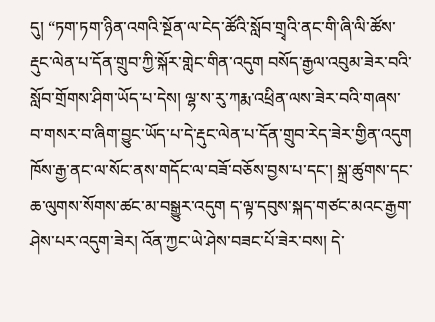དུ། “ཏག་ཏག་ཉིན་འགའི་སྔོན་ལ་ངེད་ཚོའི་སློབ་གྲྭའི་ནང་གི་ཞི་ལི་ཚོས་རྡུང་ལེན་པ་དོན་གྲུབ་ཀྱི་སྐོར་གླེང་གིན་འདུག བསོད་རྒྱལ་འབུམ་ཟེར་བའི་སློབ་གྲོགས་ཤིག་ཡོད་པ་དེས། ལྷ་ས་རུ་ཀརྨ་འཕྲིན་ལས་ཟེར་བའི་གཞས་བ་གསར་བ་ཞིག་བྱུང་ཡོད་པ་དེ་རྡུང་ལེན་པ་དོན་གྲུབ་རེད་ཟེར་གྱིན་འདུག ཁོས་རྒྱ་ནང་ལ་སོང་ནས་གདོང་ལ་བཟོ་བཅོས་བྱས་པ་དང་། སྐྲ་ཚུགས་དང་ཆ་ལུགས་སོགས་ཚང་མ་བསྒྱུར་འདུག ད་ལྟ་དབུས་སྐད་གཙང་མའང་རྒྱག་ཤེས་པར་འདུག་ཟེར། འོན་ཀྱང་ཡེ་ཤེས་བཟང་པོ་ཟེར་བས། དེ་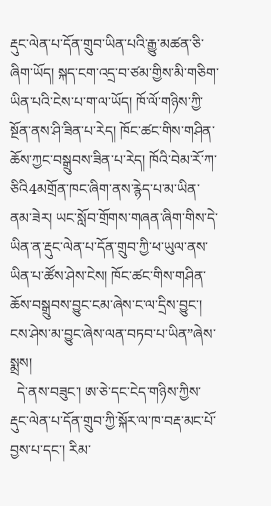རྡུང་ལེན་པ་དོན་གྲུབ་ཡིན་པའི་རྒྱུ་མཚན་ཅི་ཞིག་ཡོད། སྐད་ངག་འདྲ་བ་ཙམ་གྱིས་མི་གཅིག་ཡིན་པའི་ངེས་པ་ག་ལ་ཡོད། ཁོ་ལོ་གཉིས་ཀྱི་སྔོན་ནས་ཤི་ཟིན་པ་རེད། ཁོང་ཚང་གིས་གཤིན་ཆོས་ཀྱང་བསྒྲུབས་ཟིན་པ་རེད། ཁོའི་བེམ་རོ་ཀ་ཅིའི4མགྲོན་ཁང་ཞིག་ནས་རྙེད་པ་མ་ཡིན་ནམ་ཟེར། ཡང་སློབ་གྲོགས་གཞན་ཞིག་གིས་དེ་ཡིན་ན་རྡུང་ལེན་པ་དོན་གྲུབ་ཀྱི་ཕ་ཡུལ་ནས་ཡིན་པ་ཚོས་ཤེས་ངེས། ཁོང་ཚང་གིས་གཤིན་ཆོས་བསྒྲུབས་བྱུང་ངམ་ཞེས་ང་ལ་དྲིས་བྱུང་། ངས་ཤེས་མ་བྱུང་ཞེས་ལན་བཏབ་པ་ཡིན”ཞེས་སྨྲས།
  དེ་ནས་བཟུང་། ཨ་ཅེ་དང་ངེད་གཉིས་ཀྱིས་རྡུང་ལེན་པ་དོན་གྲུབ་ཀྱི་སྐོར་ལ་ཁ་བརྡ་མང་པོ་བྱས་པ་དང་། རིམ་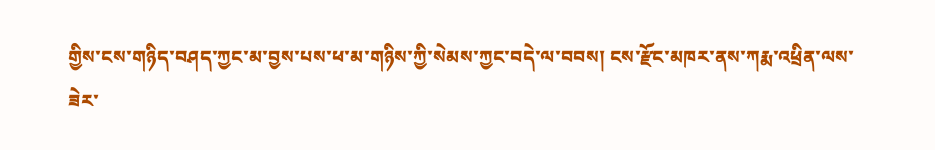གྱིས་ངས་གཉིད་བཤད་ཀྱང་མ་བྱས་པས་ཕ་མ་གཉིས་ཀྱི་སེམས་ཀྱང་བདེ་ལ་བབས། ངས་རྫོང་མཁར་ནས་ཀརྨ་འཕྲིན་ལས་ཟེར་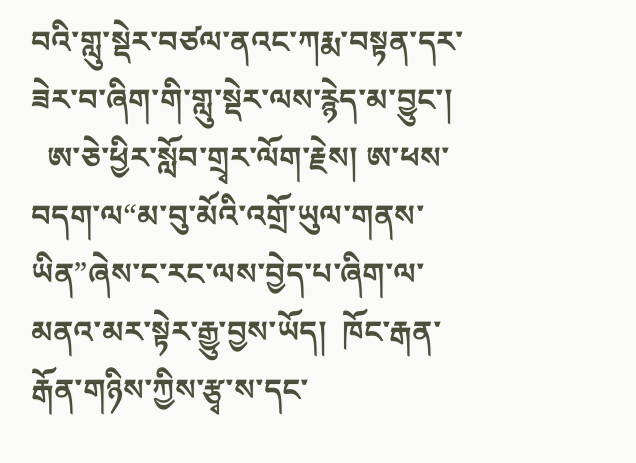བའི་གླུ་སྡེར་བཙལ་ནའང་ཀརྨ་བསྟན་དར་ཟེར་བ་ཞིག་གི་གླུ་སྡེར་ལས་རྙེད་མ་བྱུང་།
  ཨ་ཅེ་ཕྱིར་སློབ་གྲྭར་ལོག་རྗེས། ཨ་ཕས་བདག་ལ“མ་བུ་མོའི་འགྲོ་ཡུལ་གནས་ཡིན”ཞེས་ང་རང་ལས་བྱེད་པ་ཞིག་ལ་མནའ་མར་སྟེར་རྒྱུ་བྱས་ཡོད།  ཁོང་རྒན་རྒོན་གཉིས་ཀྱིས་རྩྭ་ས་དང་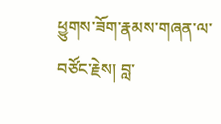ཕྱུགས་ཟོག་རྣམས་གཞན་ལ་བཙོང་རྗེས། བླ་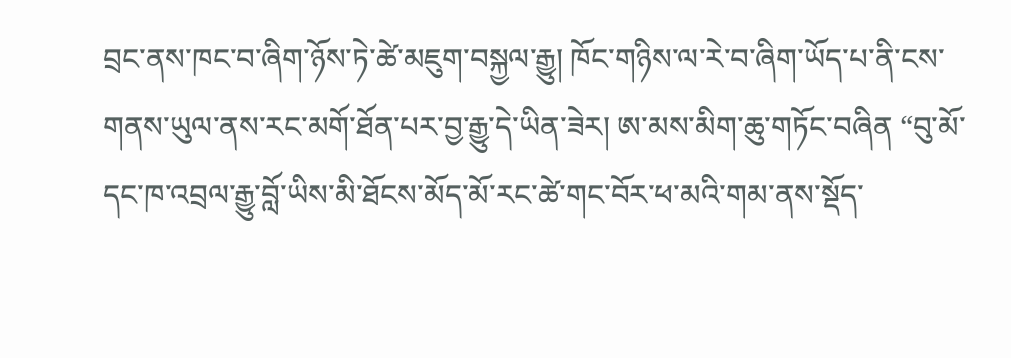བྲང་ནས་ཁང་བ་ཞིག་ཉོས་ཏེ་ཚེ་མཇུག་བསྐྱལ་རྒྱུ། ཁོང་གཉིས་ལ་རེ་བ་ཞིག་ཡོད་པ་ནི་ངས་གནས་ཡུལ་ནས་རང་མགོ་ཐོན་པར་བྱ་རྒྱུ་དེ་ཡིན་ཟེར། ཨ་མས་མིག་ཆུ་གཏོང་བཞིན “བུ་མོ་དང་ཁ་འབྲལ་རྒྱུ་བློ་ཡིས་མི་ཐོངས་མོད་མོ་རང་ཚེ་གང་བོར་ཕ་མའི་གམ་ནས་སྡོད་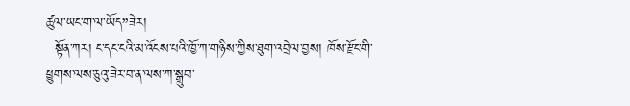ཚུལ་ཡང་ག་ལ་ཡོད”ཟེར།
  སྟོན་ཀར། ང་དང་ངའི་མ་འོངས་པའི་ཁྱོ་ཀ་གཉིས་ཀྱིས་ཐུག་འབྲེལ་བྱས། ཁོས་རྫོང་གི་ཕྱུགས་ལས་ཅུའུ་ཟེར་བ་ན་ལས་ཀ་སྒྲུབ་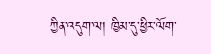ཀྱིན་འདུག་ལ། ཁྱིམ་དུ་ཕྱིར་ལོག་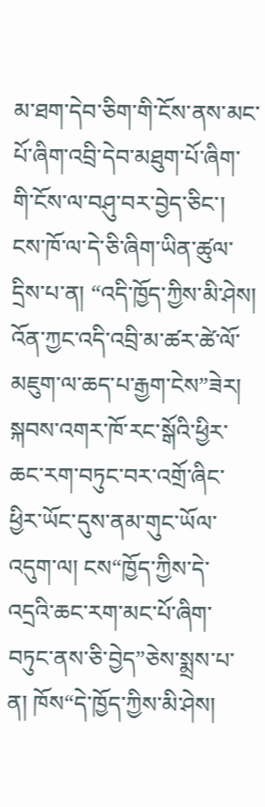མ་ཐག་དེབ་ཅིག་གི་ངོས་ནས་མང་པོ་ཞིག་འབྲི་དེབ་མཐུག་པོ་ཞིག་གི་ངོས་ལ་བཤུ་བར་བྱེད་ཅིང་། ངས་ཁོ་ལ་དེ་ཅི་ཞིག་ཡིན་ཚུལ་དྲིས་པ་ན། “འདི་ཁྱོད་ཀྱིས་མི་ཤེས། འོན་ཀྱང་འདི་འབྲི་མ་ཚར་ཚེ་ལོ་མཇུག་ལ་ཆད་པ་རྒྱག་ངེས”ཟེར། སྐབས་འགར་ཁོ་རང་སྒོའི་ཕྱིར་ཆང་རག་བཏུང་བར་འགྲོ་ཞིང་ཕྱིར་ཡོང་དུས་ནམ་གུང་ཡོལ་འདུག་ལ། ངས“ཁྱོད་ཀྱིས་དེ་འདྲའི་ཆང་རག་མང་པོ་ཞིག་བཏུང་ནས་ཅི་བྱེད”ཅེས་སྨྲས་པ་ན། ཁོས“དེ་ཁྱོད་ཀྱིས་མི་ཤེས།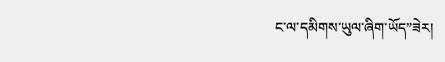ང་ལ་དམིགས་ཡུལ་ཞིག་ཡོད”ཟེར།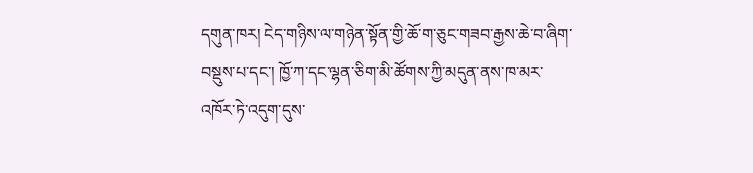དགུན་ཁར། ངེད་གཉིས་ལ་གཉེན་སྟོན་གྱི་ཆོ་ག་ཅུང་གཟབ་རྒྱས་ཆེ་བ་ཞིག་བསྡུས་པ་དང་། ཁྱོ་ཀ་དང་ལྷན་ཅིག་མི་ཚོགས་ཀྱི་མདུན་ནས་ཁ་མར་འཁོར་ཏེ་འདུག་དུས་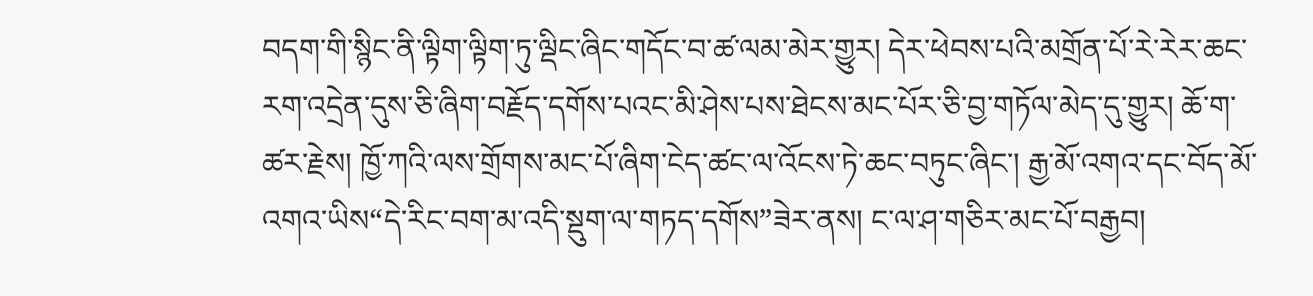བདག་གི་སྙིང་ནི་ལྟིག་ལྟིག་ཏུ་ལྡིང་ཞིང་གདོང་བ་ཚ་ལམ་མེར་གྱུར། དེར་ཕེབས་པའི་མགྲོན་པོ་རེ་རེར་ཆང་རག་འདྲེན་དུས་ཅི་ཞིག་བརྗོད་དགོས་པའང་མི་ཤེས་པས་ཐེངས་མང་པོར་ཅི་བྱ་གཏོལ་མེད་དུ་གྱུར། ཆོ་ག་ཚར་རྗེས། ཁྱོ་ཀའི་ལས་གྲོགས་མང་པོ་ཞིག་ངེད་ཚང་ལ་འོངས་ཏེ་ཆང་བཏུང་ཞིང་། རྒྱ་མོ་འགའ་དང་བོད་མོ་འགའ་ཡིས“དེ་རིང་བག་མ་འདི་སྡུག་ལ་གཏད་དགོས”ཟེར་ནས། ང་ལ་ཤ་གཅིར་མང་པོ་བརྒྱབ།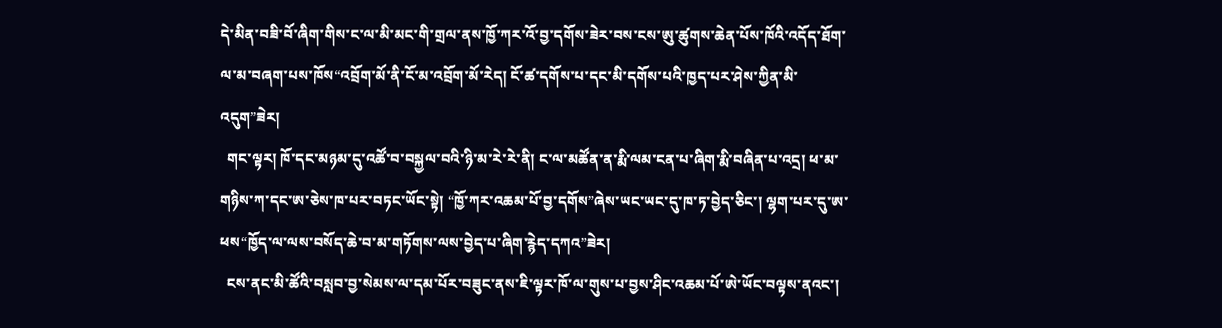དེ་མིན་བཟི་བོ་ཞིག་གིས་ང་ལ་མི་མང་གི་གྲལ་ནས་ཁྱོ་ཀར་འོ་བྱ་དགོས་ཟེར་བས་ངས་ཨུ་ཚུགས་ཆེན་པོས་ཁོའི་འདོད་ཐོག་ལ་མ་བཞག་པས་ཁོས“འབྲོག་མོ་ནི་ངོ་མ་འབྲོག་མོ་རེད། ངོ་ཚ་དགོས་པ་དང་མི་དགོས་པའི་ཁྱད་པར་ཤེས་ཀྱིན་མི་འདུག”ཟེར།
  གང་ལྟར། ཁོ་དང་མཉམ་དུ་འཚོ་བ་བསྐྱལ་བའི་ཉི་མ་རེ་རེ་ནི། ང་ལ་མཚོན་ན་རྨི་ལམ་ངན་པ་ཞིག་རྨི་བཞིན་པ་འདྲ། ཕ་མ་གཉིས་ཀ་དང་ཨ་ཅེས་ཁ་པར་བཏང་ཡོང་སྟེ། “ཁྱོ་ཀར་འཆམ་པོ་བྱ་དགོས”ཞེས་ཡང་ཡང་དུ་ཁ་ཏ་བྱེད་ཅིང་། ལྷག་པར་དུ་ཨ་ཕས“ཁྱོད་ལ་ལས་བསོད་ཆེ་བ་མ་གཏོགས་ལས་བྱེད་པ་ཞིག་རྙེད་དཀའ”ཟེར།
  ངས་ནང་མི་ཚོའི་བསླབ་བྱ་སེམས་ལ་དམ་པོར་བཟུང་ནས་ཇི་ལྟར་ཁོ་ལ་གུས་པ་བྱས་ཤིང་འཆམ་པོ་ཨེ་ཡོང་བལྟས་ནའང་།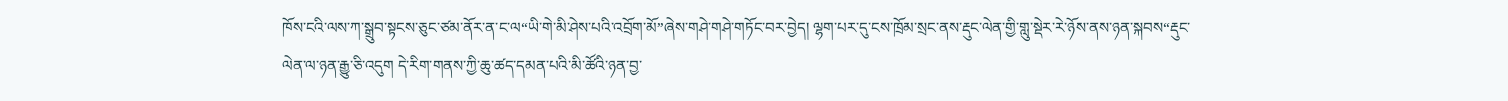ཁོས་ངའི་ལས་ཀ་སྒྲུབ་སྟངས་ཅུང་ཙམ་ནོར་ན་ང་ལ“ཡི་གེ་མི་ཤེས་པའི་འབྲོག་མོ”ཞེས་གཤེ་གཤེ་གཏོང་བར་བྱེད། ལྷག་པར་དུ་ངས་ཁྲོམ་སྲང་ནས་རྡུང་ལེན་གྱི་གླུ་སྡེར་རེ་ཉོས་ནས་ཉན་སྐབས“རྡུང་ལེན་ལ་ཉན་རྒྱུ་ཅི་འདུག དེ་རིག་གནས་ཀྱི་ཆུ་ཚད་དམན་པའི་མི་ཚོའི་ཉན་བྱ་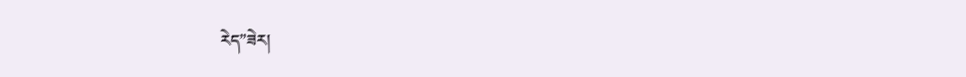རེད”ཟེར།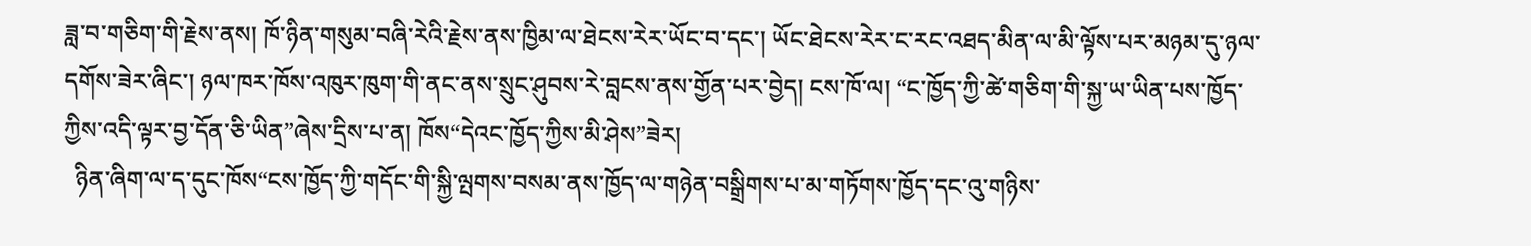ཟླ་བ་གཅིག་གི་རྗེས་ནས། ཁོ་ཉིན་གསུམ་བཞི་རེའི་རྗེས་ནས་ཁྱིམ་ལ་ཐེངས་རེར་ཡོང་བ་དང་། ཡོང་ཐེངས་རེར་ང་རང་འཐད་མིན་ལ་མི་ལྟོས་པར་མཉམ་དུ་ཉལ་དགོས་ཟེར་ཞིང་། ཉལ་ཁར་ཁོས་འཁུར་ཁུག་གི་ནང་ནས་སྲུང་ཤུབས་རེ་བླངས་ནས་གྱོན་པར་བྱེད། ངས་ཁོ་ལ། “ང་ཁྱོད་ཀྱི་ཚེ་གཅིག་གི་སྐྱ་ཡ་ཡིན་པས་ཁྱོད་ཀྱིས་འདི་ལྟར་བྱ་དོན་ཅི་ཡིན”ཞེས་དྲིས་པ་ན། ཁོས“དེའང་ཁྱོད་ཀྱིས་མི་ཤེས”ཟེར།
  ཉིན་ཞིག་ལ་ད་དུང་ཁོས“ངས་ཁྱོད་ཀྱི་གདོང་གི་སྐྱི་ལྤགས་བསམ་ནས་ཁྱོད་ལ་གཉེན་བསྒྲིགས་པ་མ་གཏོགས་ཁྱོད་དང་འུ་གཉིས་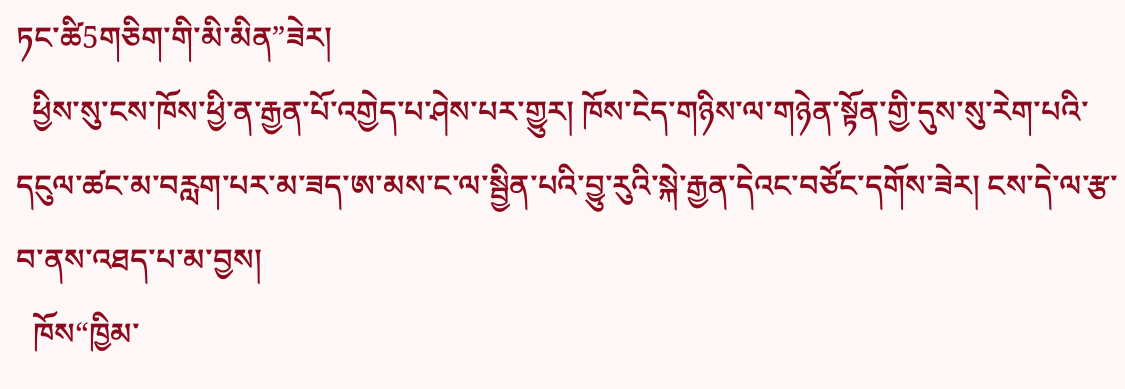ཏང་ཚི5གཅིག་གི་མི་མིན”ཟེར།
  ཕྱིས་སུ་ངས་ཁོས་ཕྱི་ན་རྒྱན་པོ་འགྱེད་པ་ཤེས་པར་གྱུར། ཁོས་ངེད་གཉིས་ལ་གཉེན་སྟོན་གྱི་དུས་སུ་རེག་པའི་དངུལ་ཚང་མ་བརླག་པར་མ་ཟད་ཨ་མས་ང་ལ་སྦྱིན་པའི་བྱུ་རུའི་སྐེ་རྒྱན་དེའང་བཙོང་དགོས་ཟེར། ངས་དེ་ལ་རྩ་བ་ནས་འཐད་པ་མ་བྱས།
  ཁོས“ཁྱིམ་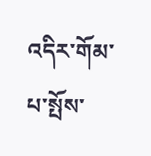འདིར་གོམ་པ་སྤོས་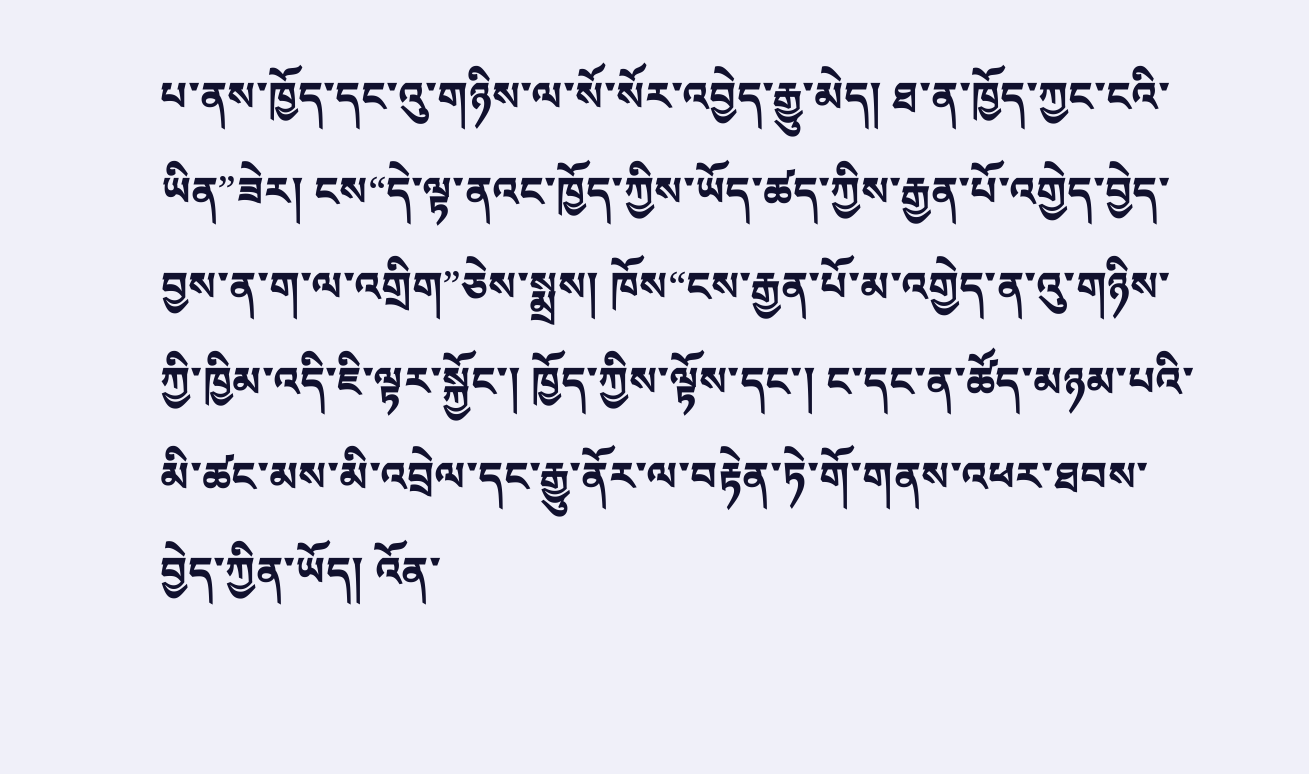པ་ནས་ཁྱོད་དང་འུ་གཉིས་ལ་སོ་སོར་འབྱེད་རྒྱུ་མེད། ཐ་ན་ཁྱོད་ཀྱང་ངའི་ཡིན”ཟེར། ངས“དེ་ལྟ་ནའང་ཁྱོད་ཀྱིས་ཡོད་ཚད་ཀྱིས་རྒྱན་པོ་འགྱེད་བྱེད་བྱས་ན་ག་ལ་འགྲིག”ཅེས་སྨྲས། ཁོས“ངས་རྒྱན་པོ་མ་འགྱེད་ན་འུ་གཉིས་ཀྱི་ཁྱིམ་འདི་ཇི་ལྟར་སྐྱོང་། ཁྱོད་ཀྱིས་ལྟོས་དང་། ང་དང་ན་ཚོད་མཉམ་པའི་མི་ཚང་མས་མི་འབྲེལ་དང་རྒྱུ་ནོར་ལ་བརྟེན་ཏེ་གོ་གནས་འཕར་ཐབས་བྱེད་ཀྱིན་ཡོད། འོན་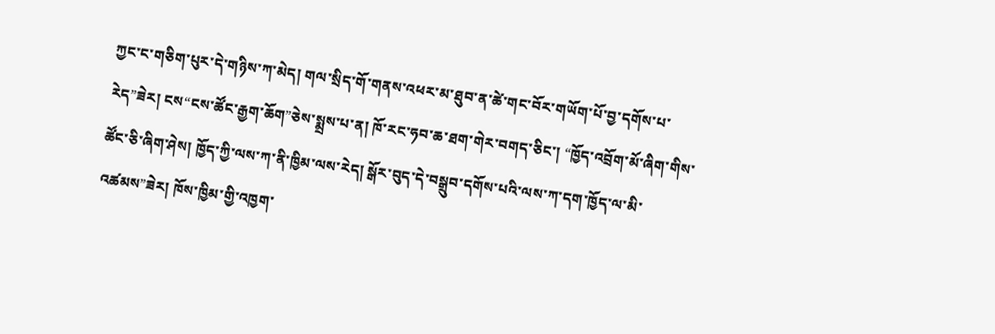ཀྱང་ང་གཅིག་པུར་དེ་གཉིས་ཀ་མེད། གལ་སྲིད་གོ་གནས་འཕར་མ་ཐུབ་ན་ཚེ་གང་བོར་གཡོག་པོ་བྱ་དགོས་པ་རེད”ཟེར། ངས“ངས་ཚོང་རྒྱག་ཆོག”ཅེས་སྨྲས་པ་ན། ཁོ་རང་ཧབ་ཆ་ཐག་གེར་བགད་ཅིང་། “ཁྱོད་འབྲོག་མོ་ཞིག་གིས་ཚོང་ཅི་ཞིག་ཤེས། ཁྱོད་ཀྱི་ལས་ཀ་ནི་ཁྱིམ་ལས་རེད། སྒོར་བུད་དེ་བསྒྲུབ་དགོས་པའི་ལས་ཀ་དག་ཁྱོད་ལ་མི་འཚམས”ཟེར། ཁོས་ཁྱིམ་གྱི་འཁྱག་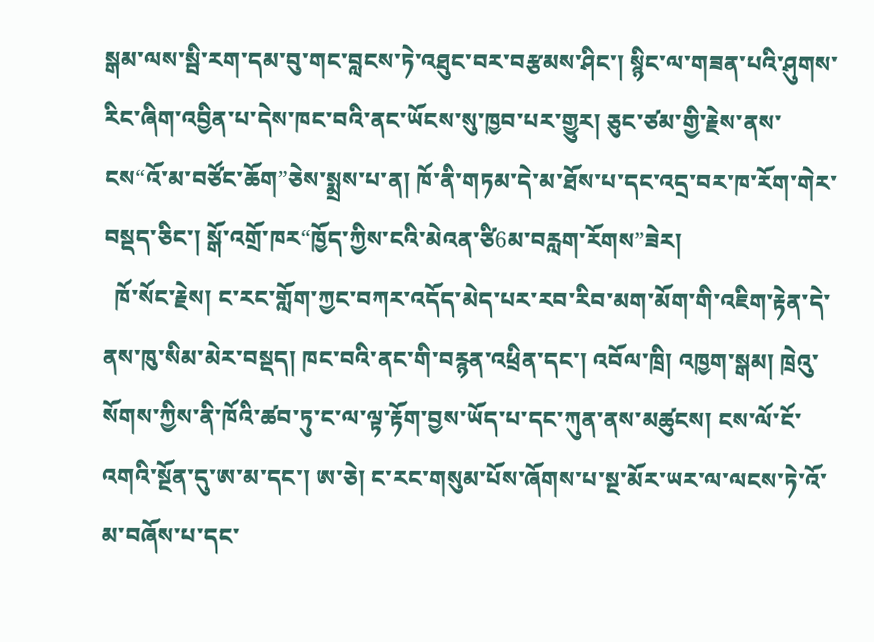སྒམ་ལས་སྦི་རག་དམ་བུ་གང་བླངས་ཏེ་འཐུང་བར་བརྩམས་ཤིང་། སྙིང་ལ་གཟན་པའི་ཤུགས་རིང་ཞིག་འབྱིན་པ་དེས་ཁང་བའི་ནང་ཡོངས་སུ་ཁྱབ་པར་གྱུར། ཅུང་ཙམ་གྱི་རྗེས་ནས་ངས“འོ་མ་བཙོང་ཆོག”ཅེས་སྨྲས་པ་ན། ཁོ་ནི་གཏམ་དེ་མ་ཐོས་པ་དང་འདྲ་བར་ཁ་རོག་གེར་བསྡད་ཅིང་། སྒོ་འགྲོ་ཁར“ཁྱོད་ཀྱིས་ངའི་མེའན་ཙི6མ་བརླག་རོགས”ཟེར།
  ཁོ་སོང་རྗེས། ང་རང་གློག་ཀྱང་བཀར་འདོད་མེད་པར་རབ་རིབ་མག་མོག་གི་འཇིག་རྟེན་དེ་ནས་ཁུ་སིམ་མེར་བསྡད། ཁང་བའི་ནང་གི་བརྙན་འཕྲིན་དང་། འབོལ་ཁྲི། འཁྱག་སྒམ། ཁྲེའུ་སོགས་ཀྱིས་ནི་ཁོའི་ཚབ་ཏུ་ང་ལ་ལྟ་རྟོག་བྱས་ཡོད་པ་དང་ཀུན་ནས་མཚུངས། ངས་ལོ་ངོ་འགའི་སྔོན་དུ་ཨ་མ་དང་། ཨ་ཅེ། ང་རང་གསུམ་པོས་ཞོགས་པ་སྔ་མོར་ཡར་ལ་ལངས་ཏེ་འོ་མ་བཞོས་པ་དང་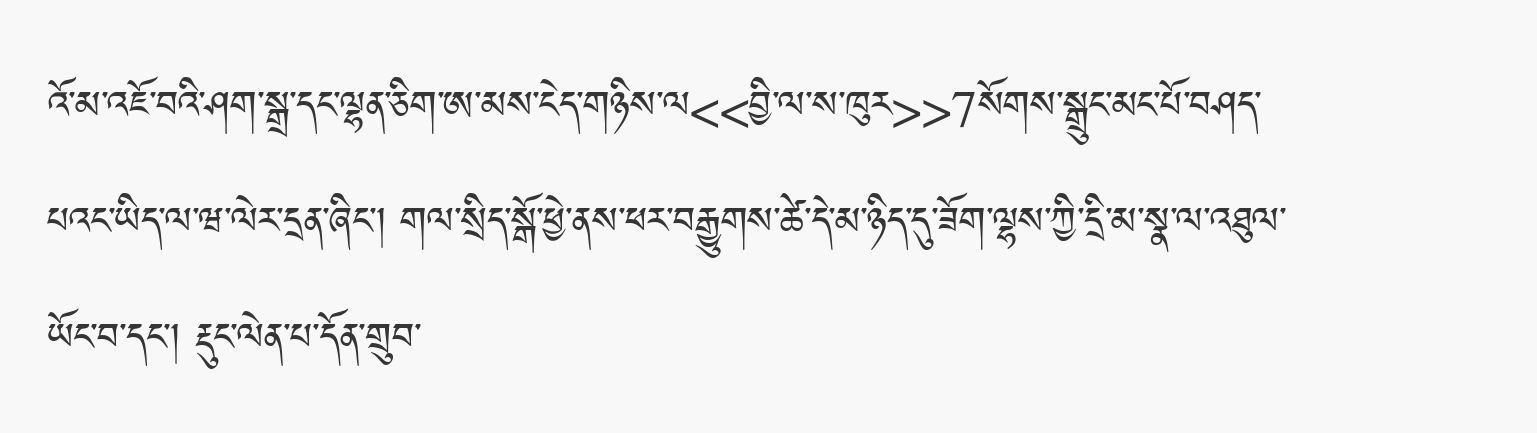འོ་མ་འཇོ་བའི་ཤག་སྒྲ་དང་ལྷན་ཅིག་ཨ་མས་ངེད་གཉིས་ལ<<བྱི་ལ་ས་ཁུར>>7སོགས་སྒྲུང་མང་པོ་བཤད་པའང་ཡིད་ལ་ཝ་ལེར་དྲན་ཞིང་། གལ་སྲིད་སྒོ་ཕྱེ་ནས་ཕར་བརྒྱུགས་ཚེ་དེ་མ་ཉིད་དུ་ཟོག་ལྷས་ཀྱི་དྲི་མ་སྣ་ལ་འཐུལ་ཡོང་བ་དང་། རྡུང་ལེན་པ་དོན་གྲུབ་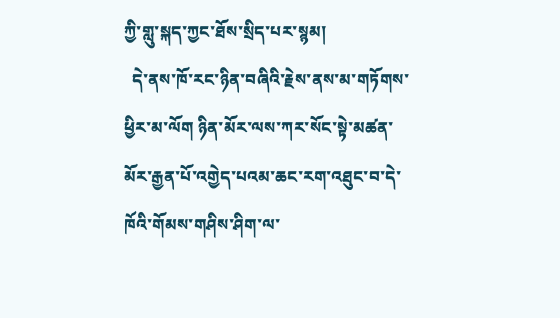ཀྱི་གླུ་སྐད་ཀྱང་ཐོས་སྲིད་པར་སྙམ།
  དེ་ནས་ཁོ་རང་ཉིན་བཞིའི་རྗེས་ནས་མ་གཏོགས་ཕྱིར་མ་ལོག ཉིན་མོར་ལས་ཀར་སོང་སྟེ་མཚན་མོར་རྒྱན་པོ་འགྱེད་པའམ་ཆང་རག་འཐུང་བ་དེ་ཁོའི་གོམས་གཤིས་ཤིག་ལ་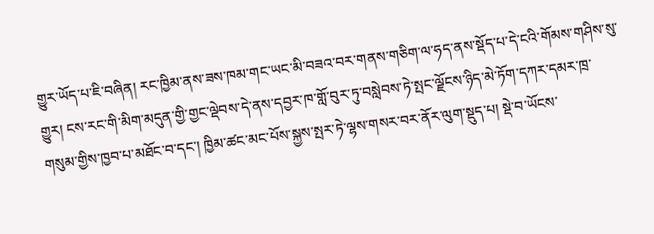གྱུར་ཡོད་པ་ཇི་བཞིན། རང་ཁྱིམ་ནས་ཟས་ཁམ་གང་ཡང་མི་བཟའ་བར་གནས་གཅིག་ལ་ཧད་ནས་སྡོད་པ་དེ་ངའི་གོམས་གཤིས་སུ་གྱུར། ངས་རང་གི་མིག་མདུན་གྱི་གྱང་ལྡེབས་དེ་ནས་དབྱར་ཁ་གློ་བུར་ཏུ་བསླེབས་ཏེ་སྤང་ལྗོངས་ཉིད་མེ་ཏོག་དཀར་དམར་ཁྲ་གསུམ་གྱིས་ཁྱབ་པ་མཐོང་བ་དང་། ཁྱིམ་ཚང་མང་པོས་སྐྱས་སྤར་ཏེ་ལྷས་གསར་བར་ནོར་ལུག་སྡུད་པ། སྡེ་བ་ཡོངས་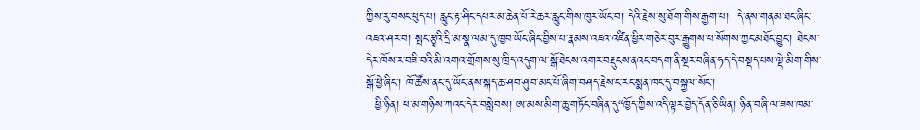ཀྱིས་རུ་བསང་ཕུད་པ། རླུང་རྟ་ཤིང་དཔར་མ་ཆེན་པོ་རེ་ཆར་རླུང་གིས་ཁུར་ཡོང་བ། དེའི་རྗེས་སུ་ཐོག་གིས་རྒྱག་པ།  དེ་ནས་གནམ་ཐང་ཞིང་འཇའ་ཤར་བ། སྤང་རྩྭའི་དྲི་མ་སྣ་ལམ་དུ་ཁྱབ་ཡོང་ཞིང་བྱིས་པ་རྣམས་འཇའ་འཛིན་ཕྱིར་གཅེར་བུར་རྒྱུགས་པ་སོགས་ཀྱང་མཐོང་བྱུང་། ཐེངས་དེར་ཁོས་ར་བཟི་བའི་མི་འགའ་གྲོགས་སུ་ཁྲིད་འདུག་ལ་སྒོ་ཐེངས་འགར་བརྡུངས་ནའང་བདག་ནི་སྔར་བཞིན་ཧད་དེ་བསྡད་པས་ལྡེ་མིག་གིས་སྒོ་ཕྱེ་ཞིང་། ཁོ་ཚོས་ནང་དུ་ཡོང་ནས་སྐད་ཆ་ཤབ་ཤུབ་མང་པོ་ཞིག་བཤད་རྗེས་ང་རང་སྨན་ཁང་དུ་བསྐྱལ་སོང་།
  ཕྱི་ཉིན། ཕ་མ་གཉིས་ཀའང་དེར་བསླེབས། ཨ་མས་མིག་ཆུ་གཏོང་བཞིན་དུ“ཁྱོད་ཀྱིས་འདི་ལྟར་བྱེད་དོན་ཅི་ཡིན། ཉིན་བཞི་ལ་ཟས་ཁམ་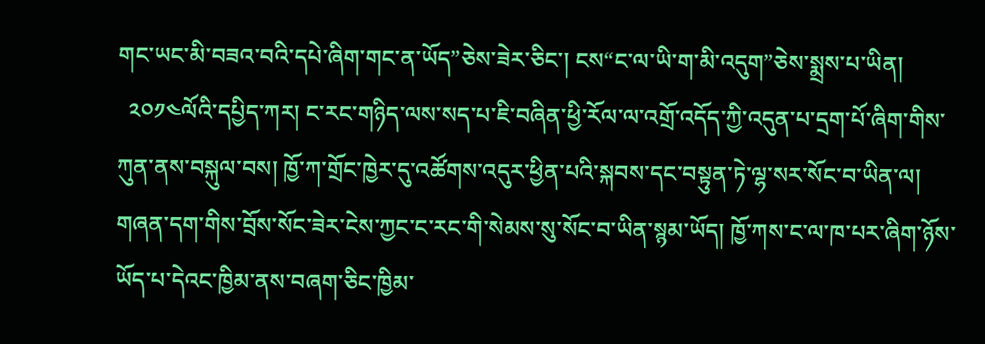གང་ཡང་མི་བཟའ་བའི་དཔེ་ཞིག་གང་ན་ཡོད”ཅེས་ཟེར་ཅིང་། ངས“ང་ལ་ཡི་ག་མི་འདུག”ཅེས་སྨྲས་པ་ཡིན།
  ༢༠༡༤ལོའི་དཔྱིད་ཀར། ང་རང་གཉིད་ལས་སད་པ་ཇི་བཞིན་ཕྱི་རོལ་ལ་འགྲོ་འདོད་ཀྱི་འདུན་པ་དྲག་པོ་ཞིག་གིས་ཀུན་ནས་བསྐུལ་བས། ཁྱོ་ཀ་གྲོང་ཁྱེར་དུ་འཚོགས་འདུར་ཕྱིན་པའི་སྐབས་དང་བསྟུན་ཏེ་ལྷ་སར་སོང་བ་ཡིན་ལ། གཞན་དག་གིས་བྲོས་སོང་ཟེར་ངེས་ཀྱང་ང་རང་གི་སེམས་སུ་སོང་བ་ཡིན་སྙམ་ཡོད། ཁྱོ་ཀས་ང་ལ་ཁ་པར་ཞིག་ཉོས་ཡོད་པ་དེའང་ཁྱིམ་ནས་བཞག་ཅིང་ཁྱིམ་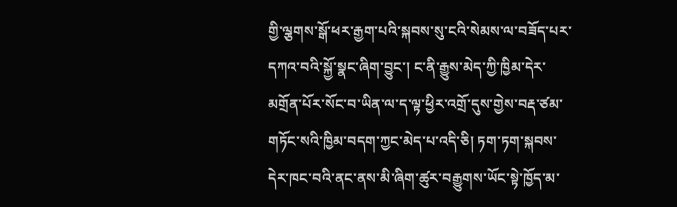གྱི་ལྕགས་སྒོ་ཕར་རྒྱག་པའི་སྐབས་སུ་ངའི་སེམས་ལ་བཟོད་པར་དཀའ་བའི་སྐྱོ་སྣང་ཞིག་བྱུང་། ང་ནི་རྒྱུས་མེད་ཀྱི་ཁྱིམ་དེར་མགྲོན་པོར་སོང་བ་ཡིན་ལ་ད་ལྟ་ཕྱིར་འགྲོ་དུས་གྱེས་བརྡ་ཙམ་གཏོང་སའི་ཁྱིམ་བདག་ཀྱང་མེད་པ་འདི་ཅི། ཏག་ཏག་སྐབས་དེར་ཁང་བའི་ནང་ནས་མི་ཞིག་ཚུར་བརྒྱུགས་ཡོང་སྟེ་ཁྱོད་མ་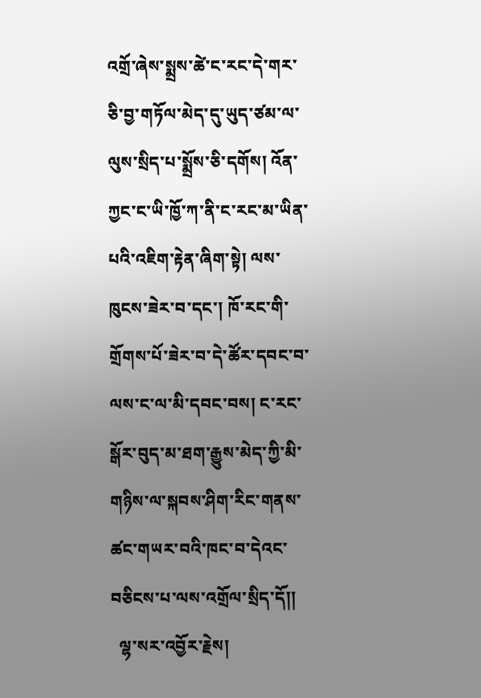འགྲོ་ཞེས་སྨྲས་ཚེ་ང་རང་དེ་གར་ཅི་བྱ་གཏོལ་མེད་དུ་ཡུད་ཙམ་ལ་ལུས་སྲིད་པ་སྨྲོས་ཅི་དགོས། འོན་ཀྱང་ང་ཡི་ཁྱོ་ཀ་ནི་ང་རང་མ་ཡིན་པའི་འཇིག་རྟེན་ཞིག་སྟེ། ལས་ཁུངས་ཟེར་བ་དང་། ཁོ་རང་གི་གྲོགས་པོ་ཟེར་བ་དེ་ཚོར་དབང་བ་ལས་ང་ལ་མི་དབང་བས། ང་རང་སྒོར་བུད་མ་ཐག་རྒྱུས་མེད་ཀྱི་མི་གཉིས་ལ་སྐབས་ཤིག་རིང་གནས་ཚང་གཡར་བའི་ཁང་བ་དེའང་བཅིངས་པ་ལས་འགྲོལ་སྲིད་དོ།།
  ལྷ་སར་འབྱོར་རྗེས།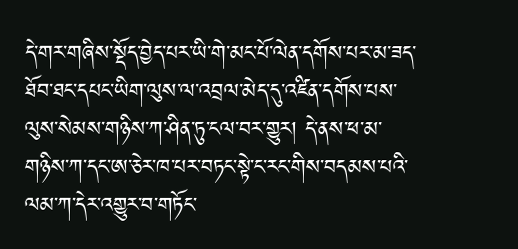དེ་གར་གཞིས་སྡོད་བྱེད་པར་ཡི་གེ་མང་པོ་ལེན་དགོས་པར་མ་ཟད་ཐོབ་ཐང་དཔང་ཡིག་ལུས་ལ་འབྲལ་མེད་དུ་འཛིན་དགོས་པས་ལུས་སེམས་གཉིས་ཀ་ཤིན་ཏུ་ངལ་བར་གྱུར། དེ་ནས་ཕ་མ་གཉིས་ཀ་དང་ཨ་ཅེར་ཁ་པར་བཏང་སྟེ་ང་རང་གིས་བདམས་པའི་ལམ་ཀ་དེར་འགྱུར་བ་གཏོང་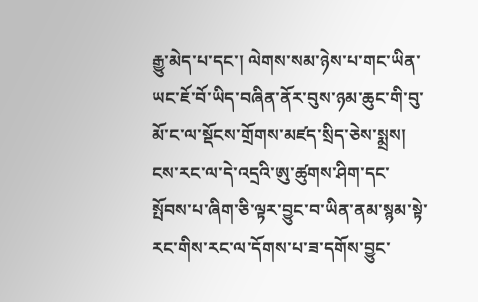རྒྱུ་མེད་པ་དང་། ལེགས་སམ་ཉེས་པ་གང་ཡིན་ཡང་ཇོ་བོ་ཡིད་བཞིན་ནོར་བུས་ཉམ་ཆུང་གི་བུ་མོ་ང་ལ་སྡོངས་གྲོགས་མཛད་སྲིད་ཅེས་སྨྲས། ངས་རང་ལ་དེ་འདྲའི་ཨུ་ཚུགས་ཤིག་དང་སྤོབས་པ་ཞིག་ཅི་ལྟར་བྱུང་བ་ཡིན་ནམ་སྙམ་སྟེ་རང་གིས་རང་ལ་དོགས་པ་ཟ་དགོས་བྱུང་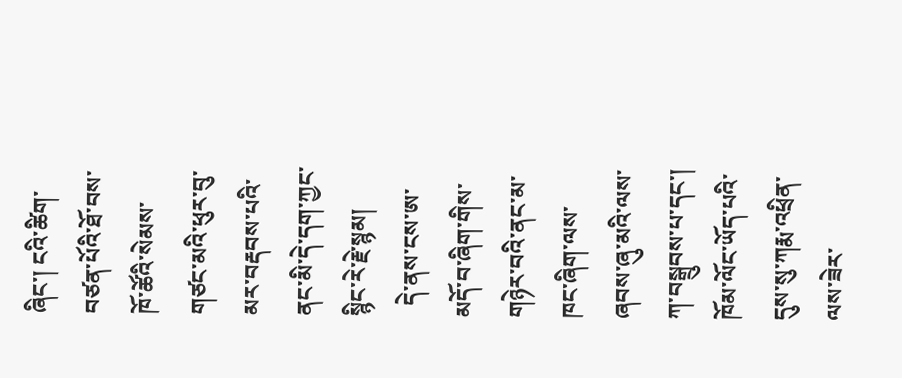ཞིང་། ངའི་ཚིག་བཙན་པོའི་ཐོ་བས་ཁོ་ཚོའི་སེམས་གཙང་མའི་ཕུར་བུ་མར་བརྡབས་པའི་ནང་མི་དེ་དག་ཀྱང་སྙིང་རེ་རྗེ་སྙམ།
  དེ་ནས་ངས་ཨ་མདོ་བ་ཞིག་གིས་གཉེར་བའི་ནང་མ་ཁང་ཞིག་ལས་ཞབས་ཞུ་མའི་ལས་ཀ་བསྒྲུབས་པ་དང་། ཁོམ་ལོང་ཡོད་པའི་དུས་སུ་ཀརྨ་འཕྲིན་ལས་ཟེར་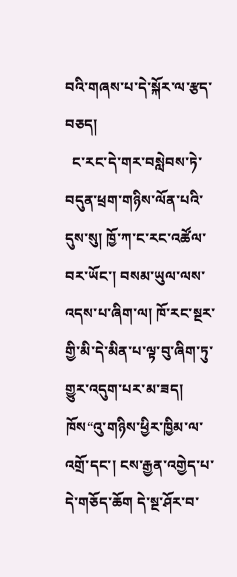བའི་གཞས་པ་དེ་སྐོར་ལ་རྩད་བཅད།
  ང་རང་དེ་གར་བསླེབས་ཏེ་བདུན་ཕྲག་གཉིས་ལོན་པའི་དུས་སུ། ཁྱོ་ཀ་ང་རང་འཚོལ་བར་ཡོང་། བསམ་ཡུལ་ལས་འདས་པ་ཞིག་ལ། ཁོ་རང་སྔར་གྱི་མི་དེ་མིན་པ་ལྟ་བུ་ཞིག་ཏུ་གྱུར་འདུག་པར་མ་ཟད། ཁོས“འུ་གཉིས་ཕྱིར་ཁྱིམ་ལ་འགྲོ་དང་། ངས་རྒྱན་འགྱེད་པ་དེ་གཅོད་ཆོག དེ་སྔ་ཤོར་བ་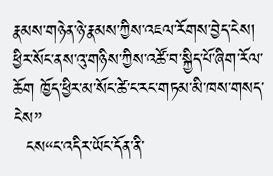རྣམས་གཉེན་ཉེ་རྣམས་ཀྱིས་འཇལ་རོགས་བྱེད་ངེས། ཕྱིར་སོང་ནས་འུ་གཉིས་ཀྱིས་འཚོ་བ་སྐྱིད་པོ་ཞིག་རོལ་ཆོག ཁྱོད་ཕྱིར་མ་སོང་ཚེ་ང་རང་གཏམ་མི་ཁས་གསད་ངེས”
  ངས“ང་འདིར་ཡོང་དོན་ནི་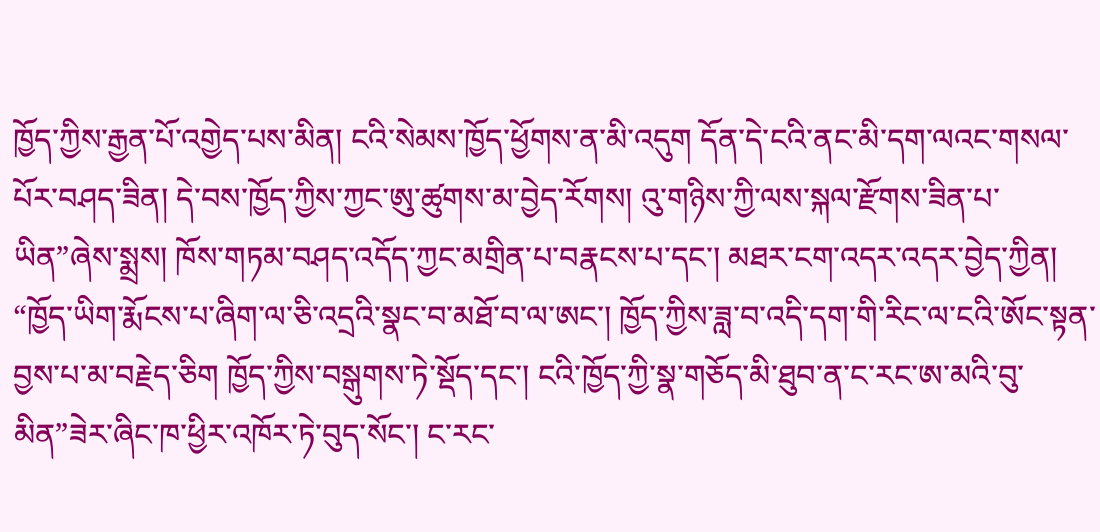ཁྱོད་ཀྱིས་རྒྱན་པོ་འགྱེད་པས་མིན། ངའི་སེམས་ཁྱོད་ཕྱོགས་ན་མི་འདུག དོན་དེ་ངའི་ནང་མི་དག་ལའང་གསལ་པོར་བཤད་ཟིན། དེ་བས་ཁྱོད་ཀྱིས་ཀྱང་ཨུ་ཚུགས་མ་བྱེད་རོགས། འུ་གཉིས་ཀྱི་ལས་སྐལ་རྫོགས་ཟིན་པ་ཡིན”ཞེས་སྨྲས། ཁོས་གཏམ་བཤད་འདོད་ཀྱང་མགྲིན་པ་བརྣངས་པ་དང་། མཐར་ངག་འདར་འདར་བྱེད་ཀྱིན། “ཁྱོད་ཡིག་རྨོངས་པ་ཞིག་ལ་ཅི་འདྲའི་སྣང་བ་མཐོ་བ་ལ་ཨང་། ཁྱོད་ཀྱིས་ཟླ་བ་འདི་དག་གི་རིང་ལ་ངའི་ཨོང་སྟན་བྱས་པ་མ་བརྗེད་ཅིག ཁྱོད་ཀྱིས་བསྒུགས་ཏེ་སྡོད་དང་། ངའི་ཁྱོད་ཀྱི་སྣ་གཅོད་མི་ཐུབ་ན་ང་རང་ཨ་མའི་བུ་མིན”ཟེར་ཞིང་ཁ་ཕྱིར་འཁོར་ཏེ་བུད་སོང་། ང་རང་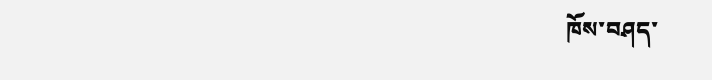ཁོས་བཤད་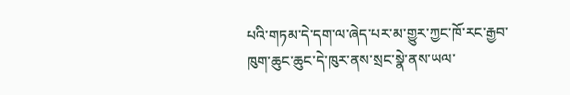པའི་གཏམ་དེ་དག་ལ་ཞེད་པར་མ་གྱུར་ཀྱང་ཁོ་རང་རྒྱབ་ཁུག་ཆུང་ཆུང་དེ་ཁུར་ནས་སྲང་སྣེ་ནས་ཡལ་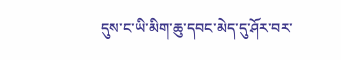དུས་ང་ཡི་མིག་ཆུ་དབང་མེད་དུ་ཤོར་བར་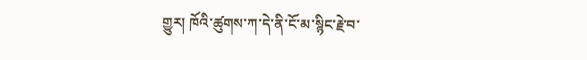གྱུར། ཁོའི་ཚུགས་ཀ་དེ་ནི་ངོ་མ་སྙིང་རྗེ་བ་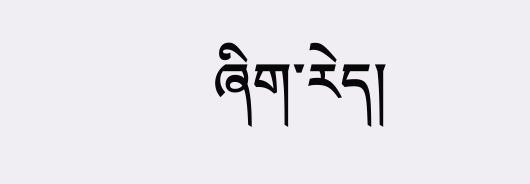ཞིག་རེད།